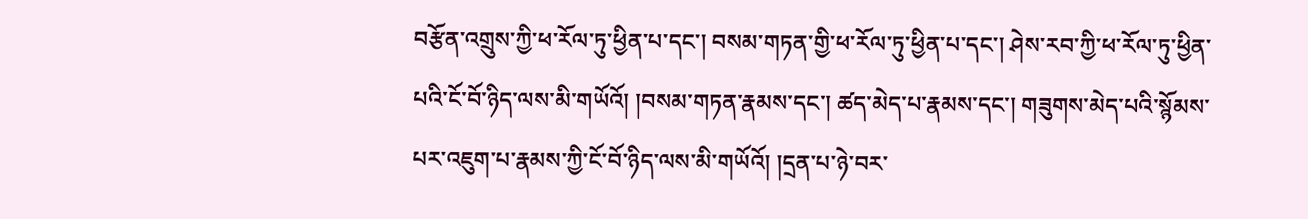བརྩོན་འགྲུས་ཀྱི་ཕ་རོལ་ཏུ་ཕྱིན་པ་དང་། བསམ་གཏན་གྱི་ཕ་རོལ་ཏུ་ཕྱིན་པ་དང་། ཤེས་རབ་ཀྱི་ཕ་རོལ་ཏུ་ཕྱིན་པའི་ངོ་བོ་ཉིད་ལས་མི་གཡོའོ། །བསམ་གཏན་རྣམས་དང་། ཚད་མེད་པ་རྣམས་དང་། གཟུགས་མེད་པའི་སྙོམས་པར་འཇུག་པ་རྣམས་ཀྱི་ངོ་བོ་ཉིད་ལས་མི་གཡོའོ། །དྲན་པ་ཉེ་བར་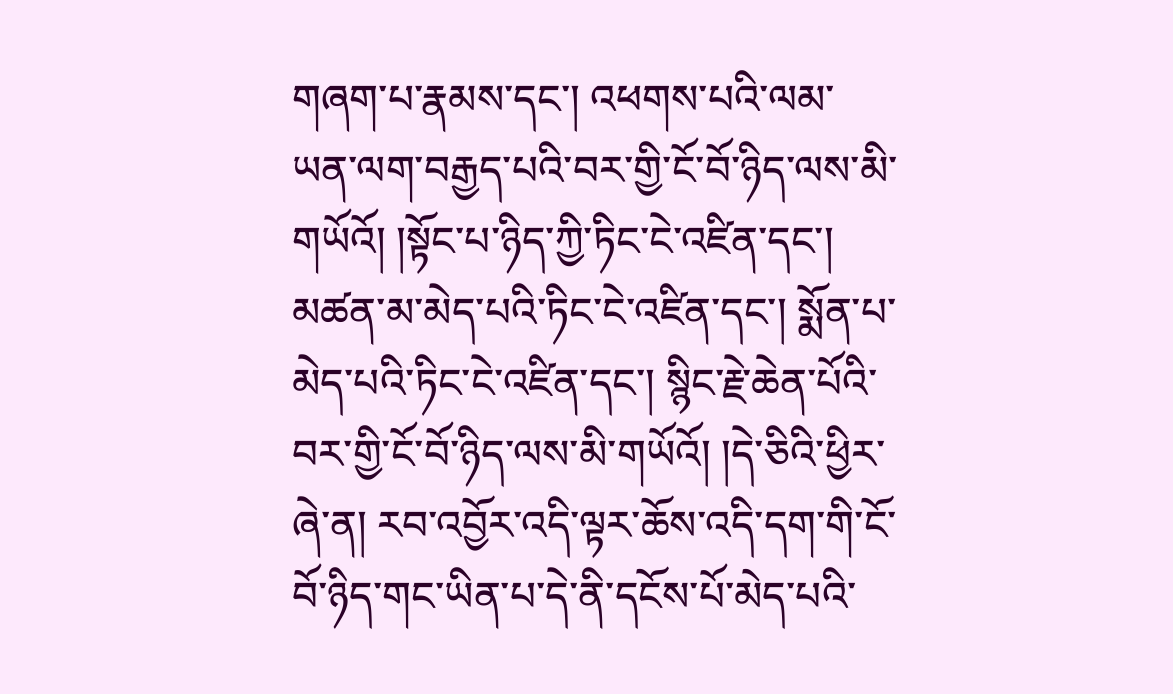གཞག་པ་རྣམས་དང་། འཕགས་པའི་ལམ་ཡན་ལག་བརྒྱད་པའི་བར་གྱི་ངོ་བོ་ཉིད་ལས་མི་གཡོའོ། །སྟོང་པ་ཉིད་ཀྱི་ཏིང་ངེ་འཛིན་དང་། མཚན་མ་མེད་པའི་ཏིང་ངེ་འཛིན་དང་། སྨོན་པ་མེད་པའི་ཏིང་ངེ་འཛིན་དང་། སྙིང་རྗེ་ཆེན་པོའི་བར་གྱི་ངོ་བོ་ཉིད་ལས་མི་གཡོའོ། །དེ་ཅིའི་ཕྱིར་ཞེ་ན། རབ་འབྱོར་འདི་ལྟར་ཆོས་འདི་དག་གི་ངོ་བོ་ཉིད་གང་ཡིན་པ་དེ་ནི་དངོས་པོ་མེད་པའི་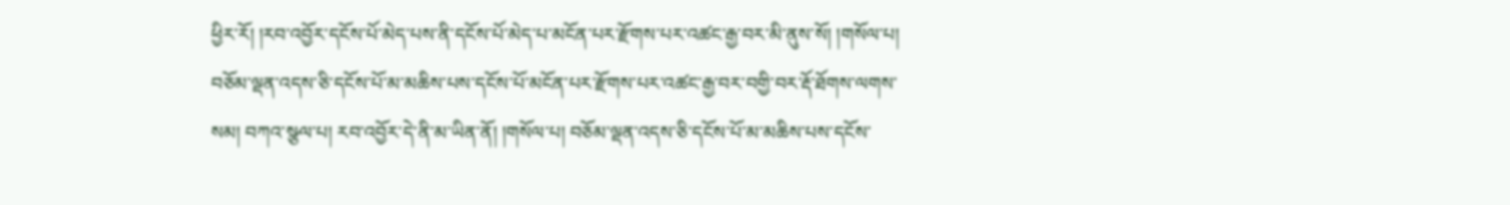ཕྱིར་རོ། །རབ་འབྱོར་དངོས་པོ་མེད་པས་ནི་དངོས་པོ་མེད་པ་མངོན་པར་རྫོགས་པར་འཚང་རྒྱ་བར་མི་ནུས་སོ། །གསོལ་པ། བཅོམ་ལྡན་འདས་ཅི་དངོས་པོ་མ་མཆིས་པས་དངོས་པོ་མངོན་པར་རྫོགས་པར་འཚང་རྒྱ་བར་བགྱི་བར་རྡོ་ཐོགས་ལགས་སམ། བཀའ་སྩལ་པ། རབ་འབྱོར་དེ་ནི་མ་ཡིན་ནོ། །གསོལ་པ། བཅོམ་ལྡན་འདས་ཅི་དངོས་པོ་མ་མཆིས་པས་དངོས་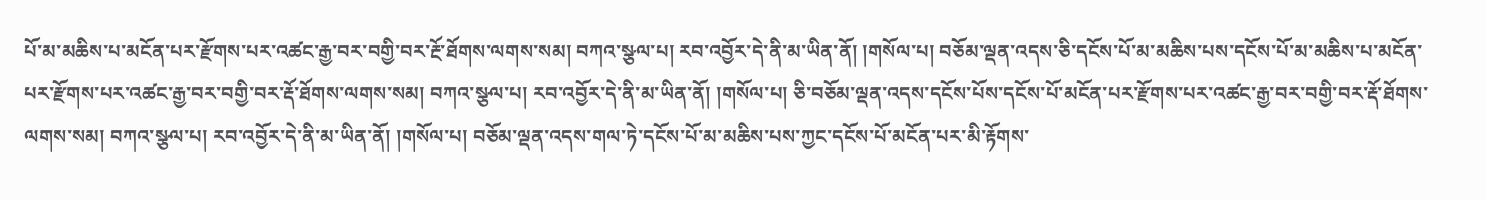པོ་མ་མཆིས་པ་མངོན་པར་རྫོགས་པར་འཚང་རྒྱ་བར་བགྱི་བར་རྔོ་ཐོགས་ལགས་སམ། བཀའ་སྩལ་པ། རབ་འབྱོར་དེ་ནི་མ་ཡིན་ནོ། །གསོལ་པ། བཅོམ་ལྡན་འདས་ཅི་དངོས་པོ་མ་མཆིས་པས་དངོས་པོ་མ་མཆིས་པ་མངོན་པར་རྫོགས་པར་འཚང་རྒྱ་བར་བགྱི་བར་རྡོ་ཐོགས་ལགས་སམ། བཀའ་སྩལ་པ། རབ་འབྱོར་དེ་ནི་མ་ཡིན་ནོ། །གསོལ་པ། ཅི་བཅོམ་ལྡན་འདས་དངོས་པོས་དངོས་པོ་མངོན་པར་རྫོགས་པར་འཚང་རྒྱ་བར་བགྱི་བར་རྡོ་ཐོགས་ལགས་སམ། བཀའ་སྩལ་པ། རབ་འབྱོར་དེ་ནི་མ་ཡིན་ནོ། །གསོལ་པ། བཅོམ་ལྡན་འདས་གལ་ཏེ་དངོས་པོ་མ་མཆིས་པས་ཀྱང་དངོས་པོ་མངོན་པར་མི་རྟོགས་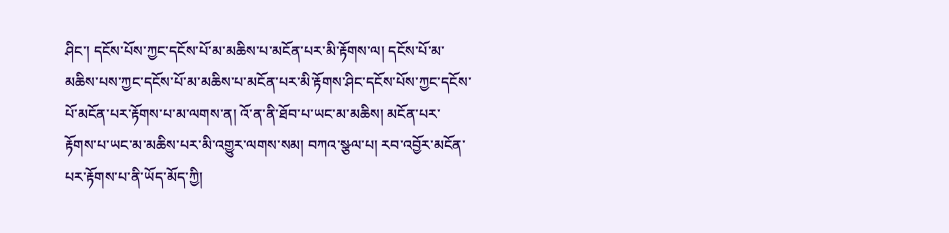ཤིང་། དངོས་པོས་ཀྱང་དངོས་པོ་མ་མཆིས་པ་མངོན་པར་མི་རྟོགས་ལ། དངོས་པོ་མ་མཆིས་པས་ཀྱང་དངོས་པོ་མ་མཆིས་པ་མངོན་པར་མི་རྟོགས་ཤིང་དངོས་པོས་ཀྱང་དངོས་པོ་མངོན་པར་རྟོགས་པ་མ་ལགས་ན། འོ་ན་ནི་ཐོབ་པ་ཡང་མ་མཆིས། མངོན་པར་རྟོགས་པ་ཡང་མ་མཆིས་པར་མི་འགྱུར་ལགས་སམ། བཀའ་སྩལ་པ། རབ་འབྱོར་མངོན་པར་རྟོགས་པ་ནི་ཡོད་མོད་ཀྱི།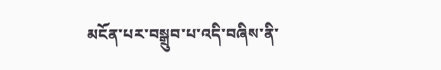མངོན་པར་བསྒྲུབ་པ་འདི་བཞིས་ནི་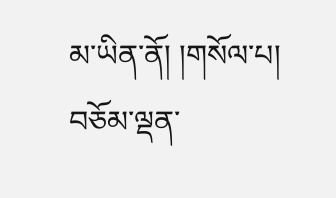མ་ཡིན་ནོ། །གསོལ་པ། བཅོམ་ལྡན་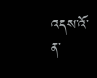འདས་འོ་ན་